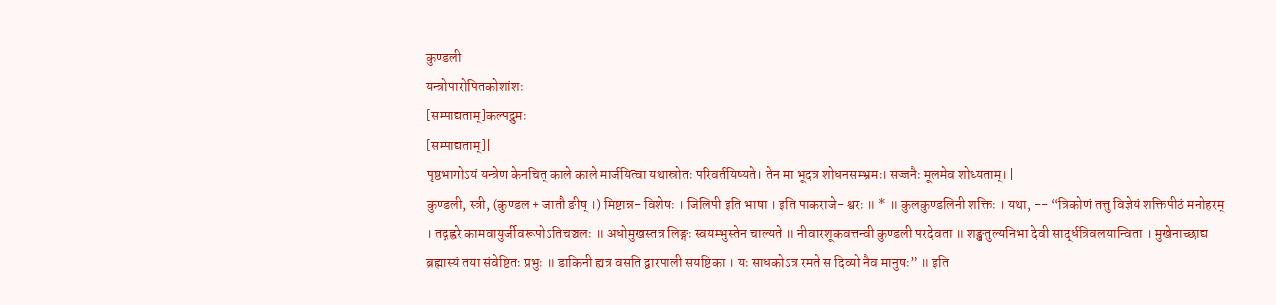कुण्डली
यन्त्रोपारोपितकोशांशः
[सम्पाद्यताम्]कल्पद्रुमः
[सम्पाद्यताम्]|
पृष्ठभागोऽयं यन्त्रेण केनचित् काले काले मार्जयित्वा यथास्रोतः परिवर्तयिष्यते। तेन मा भूदत्र शोधनसम्भ्रमः। सज्जनैः मूलमेव शोध्यताम्। |
कुण्डली, स्त्री, (कुण्डल + जातौ ङीष् ।) मिष्टान्न- विशेषः । जिलिपी इति भाषा । इति पाकराजे- श्वरः ॥ * ॥ कुलकुण्डलिनी शक्तिः । यथा, -- “त्रिकोणं तत्तु विज्ञेयं शक्तिपीठं मनोहरम् । तद्गह्वरे कामवायुर्जीवरूपोऽतिचञ्चलः ॥ अधोमुखस्तत्र लिङ्गः स्वयम्भुस्तेन चाल्यते ॥ नीवारशूकवत्तन्वी कुण्डली परदेवता ॥ शङ्खतुल्यनिभा देवी सार्द्धत्रिवलयान्विता । मुखेनाच्छाद्य ब्रह्मास्यं तया संवेष्टितः प्रभुः ॥ डाकिनी ह्यत्र वसति द्वारपाली सयष्टिका । यः साधकोऽत्र रमते स दिव्यो नैव मानुषः” ॥ इति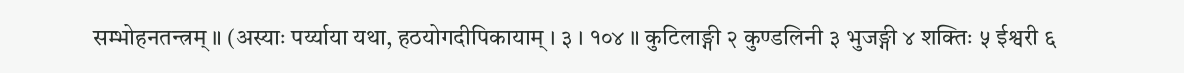सम्भोहनतन्त्रम् ॥ (अस्याः पर्य्याया यथा, हठयोगदीपिकायाम् । ३ । १०४ ॥ कुटिलाङ्गी २ कुण्डलिनी ३ भुजङ्गी ४ शक्तिः ५ ईश्वरी ६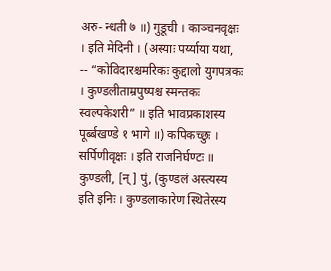अरु- न्धती ७ ॥) गुडूची । काञ्चनवृक्षः । इति मेदिनी । (अस्याः पर्य्याया यथा, -- “कोविदारश्चमरिकः कुद्दालो युगपत्रकः । कुण्डलीताम्रपुष्पश्च स्मन्तकः स्वल्पकेशरी” ॥ इति भावप्रकाशस्य पूर्ब्बखण्डे १ भागे ॥) कपिकच्छुः । सर्पिणीवृक्षः । इति राजनिर्घण्टः ॥
कुण्डली, [न्] पुं, (कुण्डलं अस्त्यस्य इति इनिः । कुण्डलाकारेण स्थितेरस्य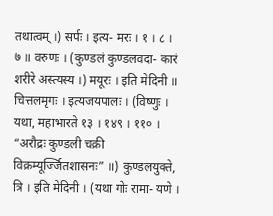तथात्वम् ।) सर्पः । इत्य- मरः । १ । ८ । ७ ॥ वरुणः । (कुण्डलं कुण्डलवदा- कारं शरीरे अस्त्यस्य ।) मयूरः । इति मेदिनी ॥ चित्तलमृगः । इत्यजयपालः । (विष्णुः । यथा, महाभारते १३ । १४९ । ११० । “अरौद्रः कुण्डली चक्री विक्रम्यूर्ज्जितशासनः” ॥) कुण्डलयुक्ते, त्रि । इति मेदिनी । (यथा गोः रामा- यणे ।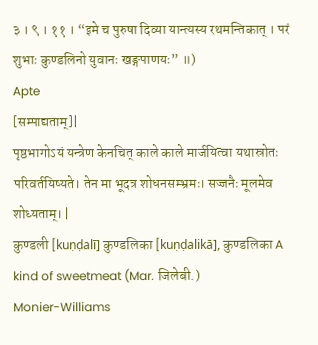३ । ९ । ११ । “इमे च पुरुषा दिव्या यान्त्यस्य रथमन्तिकात् । परं शुभाः कुण्डलिनो युवानः खङ्गपाणयः” ॥)
Apte
[सम्पाद्यताम्]|
पृष्ठभागोऽयं यन्त्रेण केनचित् काले काले मार्जयित्वा यथास्रोतः परिवर्तयिष्यते। तेन मा भूदत्र शोधनसम्भ्रमः। सज्जनैः मूलमेव शोध्यताम्। |
कुण्डली [kuṇḍalī] कुण्डलिका [kuṇḍalikā], कुण्डलिका A kind of sweetmeat (Mar. जिलेबी.)
Monier-Williams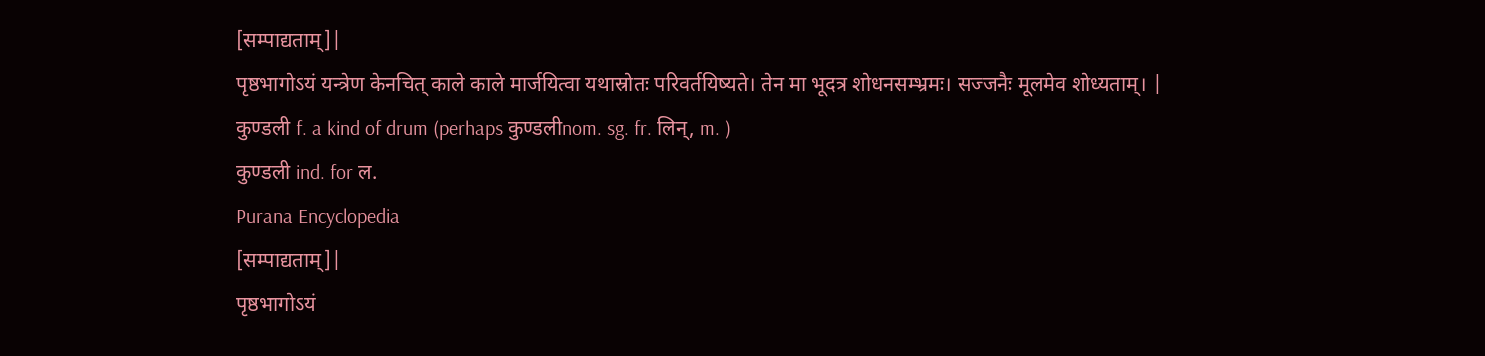[सम्पाद्यताम्]|
पृष्ठभागोऽयं यन्त्रेण केनचित् काले काले मार्जयित्वा यथास्रोतः परिवर्तयिष्यते। तेन मा भूदत्र शोधनसम्भ्रमः। सज्जनैः मूलमेव शोध्यताम्। |
कुण्डली f. a kind of drum (perhaps कुण्डलीnom. sg. fr. लिन्, m. )
कुण्डली ind. for ल.
Purana Encyclopedia
[सम्पाद्यताम्]|
पृष्ठभागोऽयं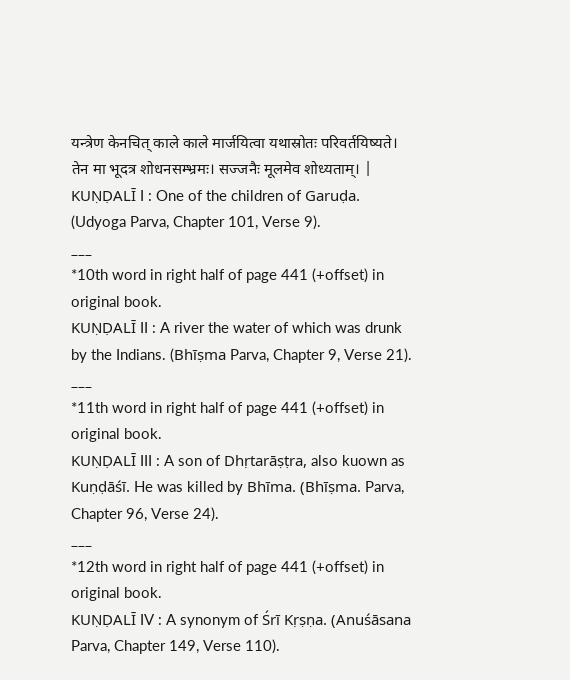यन्त्रेण केनचित् काले काले मार्जयित्वा यथास्रोतः परिवर्तयिष्यते। तेन मा भूदत्र शोधनसम्भ्रमः। सज्जनैः मूलमेव शोध्यताम्। |
KUṆḌALĪ I : One of the children of Garuḍa. (Udyoga Parva, Chapter 101, Verse 9).
___
*10th word in right half of page 441 (+offset) in original book.
KUṆḌALĪ II : A river the water of which was drunk by the Indians. (Bhīṣma Parva, Chapter 9, Verse 21).
___
*11th word in right half of page 441 (+offset) in original book.
KUṆḌALĪ III : A son of Dhṛtarāṣṭra, also kuown as Kuṇḍāśī. He was killed by Bhīma. (Bhīṣma. Parva, Chapter 96, Verse 24).
___
*12th word in right half of page 441 (+offset) in original book.
KUṆḌALĪ IV : A synonym of Śrī Kṛṣṇa. (Anuśāsana Parva, Chapter 149, Verse 110).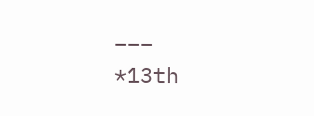___
*13th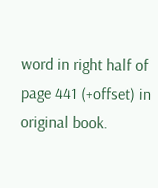word in right half of page 441 (+offset) in original book.